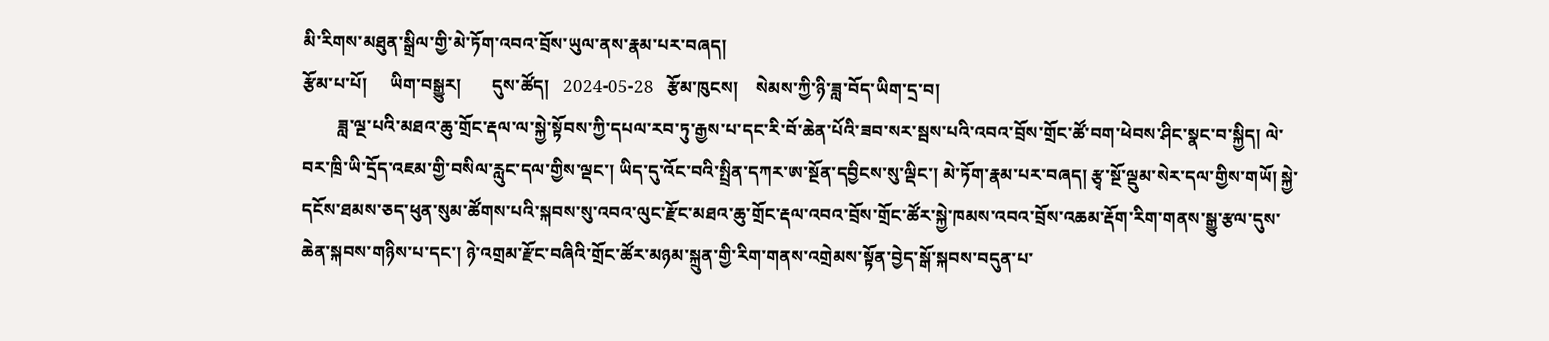མི་རིགས་མཐུན་སྒྲིལ་གྱི་མེ་ཏོག་འབའ་བྲོས་ཡུལ་ནས་རྣམ་པར་བཞད།
རྩོམ་པ་པོ།     ཡིག་བསྒྱུར།       དུས་ཚོད།   2024-05-28   རྩོམ་ཁུངས།    སེམས་ཀྱི་ཉི་ཟླ་བོད་ཡིག་དྲ་བ།
        ཟླ་ལྔ་པའི་མཐའ་ཆུ་གྲོང་རྡལ་ལ་སྐྱེ་སྟོབས་ཀྱི་དཔལ་རབ་ཏུ་རྒྱས་པ་དང་རི་བོ་ཆེན་པོའི་ཟབ་སར་སྦས་པའི་འབའ་བྲོས་གྲོང་ཚོ་བག་ཕེབས་ཤིང་སྣང་བ་སྐྱིད། ལེ་བར་ཁྲི་ཡི་དྲོད་འཇམ་གྱི་བསིལ་རླུང་དལ་གྱིས་ལྡང་། ཡིད་དུ་འོང་བའི་སྤྲིན་དཀར་ཨ་སྔོན་དབྱིངས་སུ་ལྡིང་། མེ་ཏོག་རྣམ་པར་བཞད། རྩྭ་སྔོ་ལྡུམ་སེར་དལ་གྱིས་གཡོ། སྐྱེ་དངོས་ཐམས་ཅད་ཕུན་སུམ་ཚོགས་པའི་སྐབས་སུ་འབའ་ལུང་རྫོང་མཐའ་ཆུ་གྲོང་རྡལ་འབའ་བྲོས་གྲོང་ཚོར་སྐྱེ་ཁམས་འབའ་བྲོས་འཆམ་རྡོག་རིག་གནས་སྒྱུ་རྩལ་དུས་ཆེན་སྐབས་གཉིས་པ་དང་། ཉེ་འགྲམ་རྫོང་བཞིའི་གྲོང་ཚོར་མཉམ་སྐྲུན་གྱི་རིག་གནས་འགྲེམས་སྟོན་བྱེད་སྒོ་སྐབས་བདུན་པ་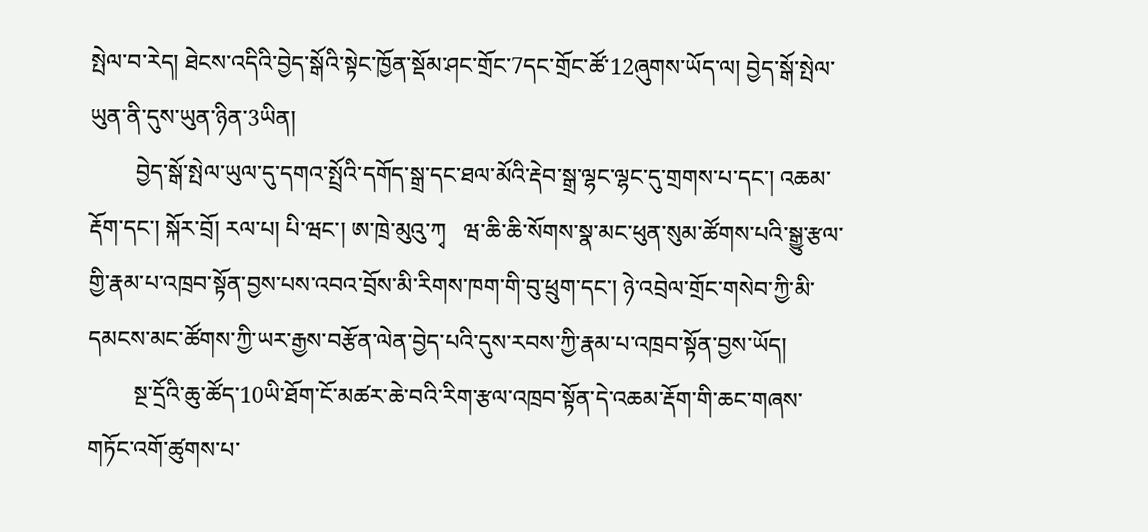སྤེལ་བ་རེད། ཐེངས་འདིའི་བྱེད་སྒོའི་སྟེང་ཁྱོན་སྡོམ་ཤང་གྲོང་7དང་གྲོང་ཚོ་12ཞུགས་ཡོད་ལ། བྱེད་སྒོ་སྤེལ་ཡུན་ནི་དུས་ཡུན་ཉིན་3ཡིན།
        བྱེད་སྒོ་སྤེལ་ཡུལ་དུ་དགའ་སྤྲོའི་དགོད་སྒྲ་དང་ཐལ་མོའི་རྡེབ་སྒྲ་ལྷང་ལྷང་དུ་གྲགས་པ་དང་། འཆམ་རྡོག་དང་། སྐོར་བྲོ། རལ་པ། པི་ཝང་། ཨ་ཁྲེ་མུའུ་ཀྭ   ཝ་ཆི་ཆི་སོགས་སྣ་མང་ཕུན་སུམ་ཚོགས་པའི་སྒྱུ་རྩལ་གྱི་རྣམ་པ་འཁྲབ་སྟོན་བྱས་པས་འབའ་བྲོས་མི་རིགས་ཁག་གི་བུ་ཕྲུག་དང་། ཉེ་འབྲེལ་གྲོང་གསེབ་ཀྱི་མི་དམངས་མང་ཚོགས་ཀྱི་ཡར་རྒྱས་བརྩོན་ལེན་བྱེད་པའི་དུས་རབས་ཀྱི་རྣམ་པ་འཁྲབ་སྟོན་བྱས་ཡོད།
        སྔ་དྲོའི་ཆུ་ཚོད་10ཡི་ཐོག་ངོ་མཚར་ཆེ་བའི་རིག་རྩལ་འཁྲབ་སྟོན་དེ་འཆམ་རྡོག་གི་ཆང་གཞས་གཏོང་འགོ་ཚུགས་པ་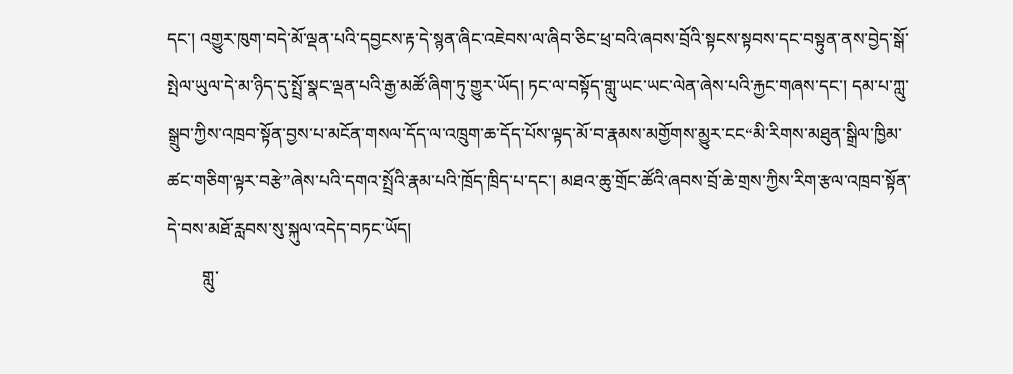དང་། འགྱུར་ཁུག་བདེ་མོ་ལྡན་པའི་དབྱངས་རྟ་དེ་སྙན་ཞིང་འཇེབས་ལ་ཞིབ་ཅིང་ཕྲ་བའི་ཞབས་བྲོའི་སྟངས་སྟབས་དང་བསྟུན་ནས་བྱེད་སྒོ་སྤེལ་ཡུལ་དེ་མ་ཉིད་དུ་སྤྲོ་སྣང་ལྡན་པའི་རྒྱ་མཚོ་ཞིག་ཏུ་གྱུར་ཡོད། ཏང་ལ་བསྟོད་གླུ་ཡང་ཡང་ལེན་ཞེས་པའི་རྐྱང་གཞས་དང་། དམ་པ་ཀླུ་སྒྲུབ་ཀྱིས་འཁྲབ་སྟོན་བྱས་པ་མངོན་གསལ་དོད་ལ་འཁྲུག་ཆ་དོད་པོས་ལྟད་མོ་བ་རྣམས་མགྱོགས་མྱུར་ངང“མི་རིགས་མཐུན་སྒྲིལ་ཁྱིམ་ཚང་གཅིག་ལྟར་བརྩེ”ཞེས་པའི་དགའ་སྤྲོའི་རྣམ་པའི་ཁྲོད་ཁྲིད་པ་དང་། མཐའ་ཆུ་གྲོང་ཚོའི་ཞབས་བྲོ་ཆེ་གྲས་ཀྱིས་རིག་རྩལ་འཁྲབ་སྟོན་དེ་བས་མཐོ་རླབས་སུ་སྐུལ་འདེད་བཏང་ཡོད།
        གླུ་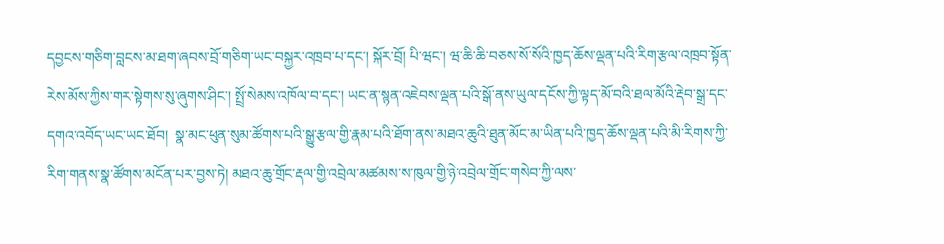དབྱངས་གཅིག་བླངས་མ་ཐག་ཞབས་བྲོ་གཅིག་ཡང་བསྐྱར་འཁྲབ་པ་དང་། སྐོར་བྲོ། པི་ཝང་། ཝ་ཆི་ཆི་བཅས་སོ་སོའི་ཁྱད་ཆོས་ལྡན་པའི་རིག་རྩལ་འཁྲབ་སྟོན་རེས་མོས་ཀྱིས་གར་སྟེགས་སུ་ཞུགས་ཤིང་། སྤྲོ་སེམས་འཁོལ་བ་དང་། ཡང་ན་སྙན་འཇེབས་ལྡན་པའི་སྒོ་ནས་ཡུལ་དངོས་ཀྱི་ལྟད་མོ་བའི་ཐལ་མོའི་རྡེབ་སྒྲ་དང་དགའ་འབོད་ཡང་ཡང་ཐོབ།  སྣ་མང་ཕུན་སུམ་ཚོགས་པའི་སྒྱུ་རྩལ་གྱི་རྣམ་པའི་ཐོག་ནས་མཐའ་ཆུའི་ཐུན་མོང་མ་ཡིན་པའི་ཁྱད་ཆོས་ལྡན་པའི་མི་རིགས་ཀྱི་རིག་གནས་སྣ་ཚོགས་མངོན་པར་བྱས་ཏེ། མཐའ་ཆུ་གྲོང་རྡལ་གྱི་འབྲེལ་མཚམས་ས་ཁུལ་གྱི་ཉེ་འབྲེལ་གྲོང་གསེབ་ཀྱི་ལས་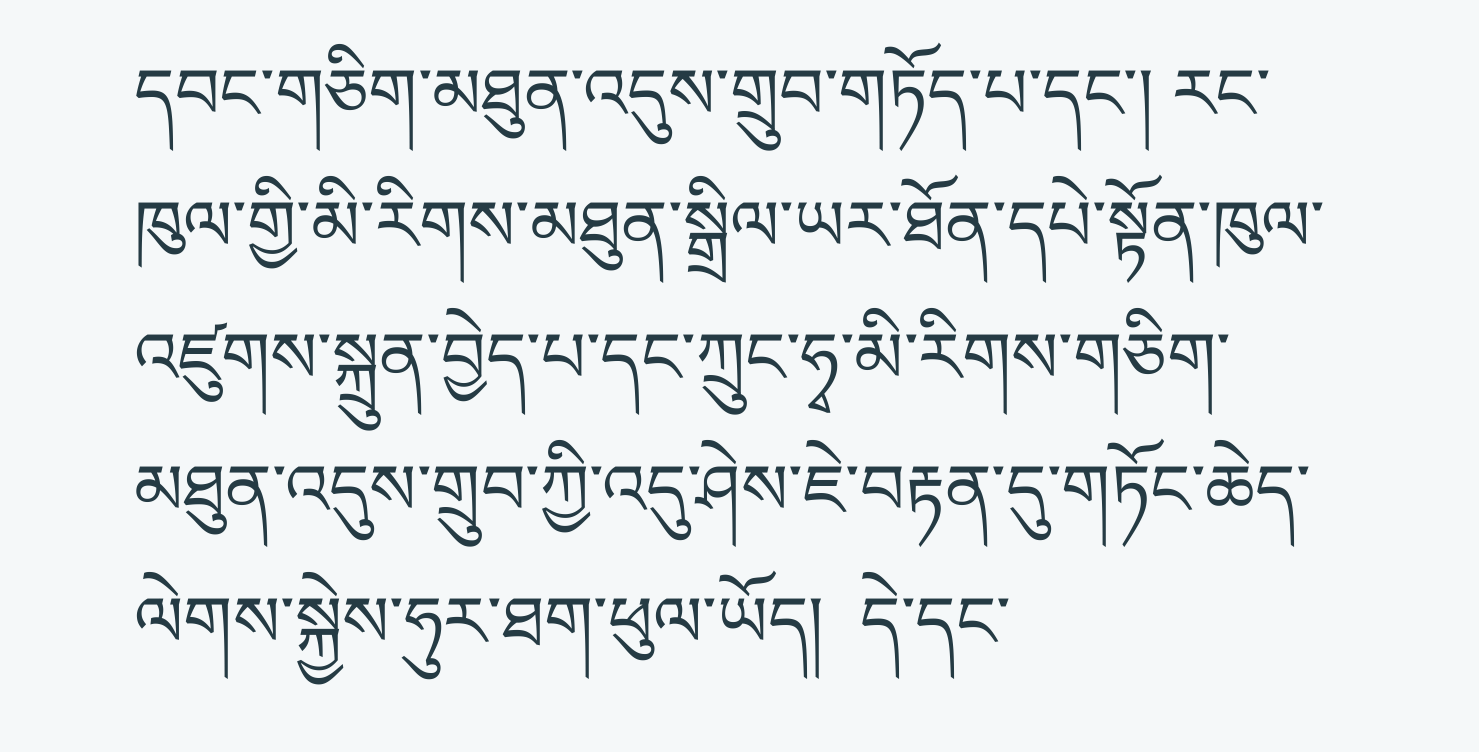དབང་གཅིག་མཐུན་འདུས་གྲུབ་གཏོད་པ་དང་། རང་ཁུལ་གྱི་མི་རིགས་མཐུན་སྒྲིལ་ཡར་ཐོན་དཔེ་སྟོན་ཁུལ་འཛུགས་སྐྲུན་བྱེད་པ་དང་ཀྲུང་ཧྭ་མི་རིགས་གཅིག་མཐུན་འདུས་གྲུབ་ཀྱི་འདུ་ཤེས་ཇེ་བརྟན་དུ་གཏོང་ཆེད་ལེགས་སྐྱེས་ཧུར་ཐག་ཕུལ་ཡོད།  དེ་དང་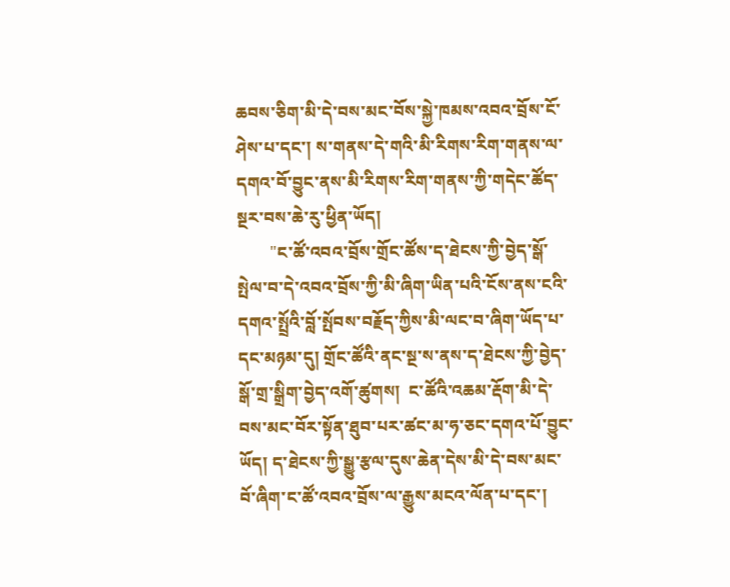ཆབས་ཅིག་མི་དེ་བས་མང་བོས་སྐྱེ་ཁམས་འབའ་བྲོས་ངོ་ཤེས་པ་དང་། ས་གནས་དེ་གའི་མི་རིགས་རིག་གནས་ལ་དགའ་བོ་བྱུང་ནས་མི་རིགས་རིག་གནས་ཀྱི་གདེང་ཚོད་སྔར་བས་ཆེ་རུ་ཕྱིན་ཡོད།
        "ང་ཚོ་འབའ་བྲོས་གྲོང་ཚོས་ད་ཐེངས་ཀྱི་བྱེད་སྒོ་སྤེལ་བ་དེ་འབའ་བྲོས་ཀྱི་མི་ཞིག་ཡིན་པའི་ངོས་ནས་ངའི་དགའ་སྤྲོའི་བློ་སྤོབས་བརྗོད་ཀྱིས་མི་ལང་བ་ཞིག་ཡོད་པ་དང་མཉམ་དུ། གྲོང་ཚོའི་ནང་སྔ་ས་ནས་ད་ཐེངས་ཀྱི་བྱེད་སྒོ་གྲ་སྒྲིག་བྱེད་འགོ་ཚུགས།  ང་ཚོའི་འཆམ་རྡོག་མི་དེ་བས་མང་བོར་སྟོན་ཐུབ་པར་ཚང་མ་ཧ་ཅང་དགའ་པོ་བྱུང་ཡོད། ད་ཐེངས་ཀྱི་སྒྱུ་རྩལ་དུས་ཆེན་དེས་མི་དེ་བས་མང་བོ་ཞིག་ང་ཚོ་འབའ་བྲོས་ལ་རྒྱུས་མངའ་ལོན་པ་དང་།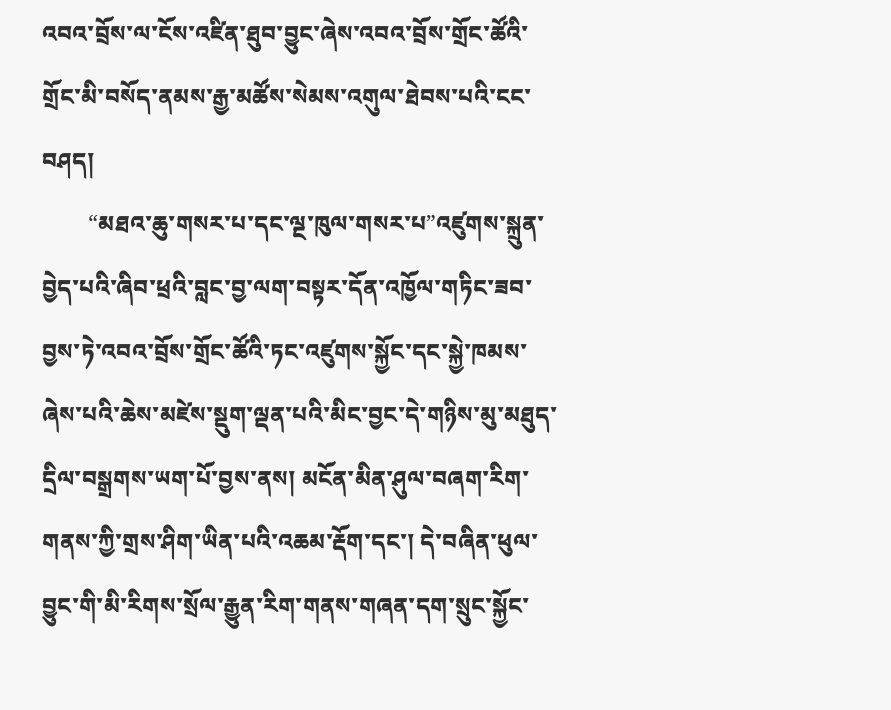འབའ་བྲོས་ལ་ངོས་འཛིན་ཐུབ་བྱུང་ཞེས་འབའ་བྲོས་གྲོང་ཚོའི་གྲོང་མི་བསོད་ནམས་རྒྱ་མཚོས་སེམས་འགུལ་ཐེབས་པའི་ངང་བཤད།
        “མཐའ་ཆུ་གསར་པ་དང་ལྔ་ཁུལ་གསར་པ”འཛུགས་སྐྲུན་བྱེད་པའི་ཞིབ་ཕྲའི་བླང་བྱ་ལག་བསྟར་དོན་འཁྱོལ་གཏིང་ཟབ་བྱས་ཏེ་འབའ་བྲོས་གྲོང་ཚོའི་ཏང་འཛུགས་སྐྱོང་དང་སྐྱེ་ཁམས་ཞེས་པའི་ཆེས་མཛེས་སྡུག་ལྡན་པའི་མིང་བྱང་དེ་གཉིས་མུ་མཐུད་དྲིལ་བསྒྲགས་ཡག་པོ་བྱས་ནས། མངོན་མིན་ཤུལ་བཞག་རིག་གནས་ཀྱི་གྲས་ཤིག་ཡིན་པའི་འཆམ་རྡོག་དང་། དེ་བཞིན་ཕུལ་བྱུང་གི་མི་རིགས་སྲོལ་རྒྱུན་རིག་གནས་གཞན་དག་སྲུང་སྐྱོང་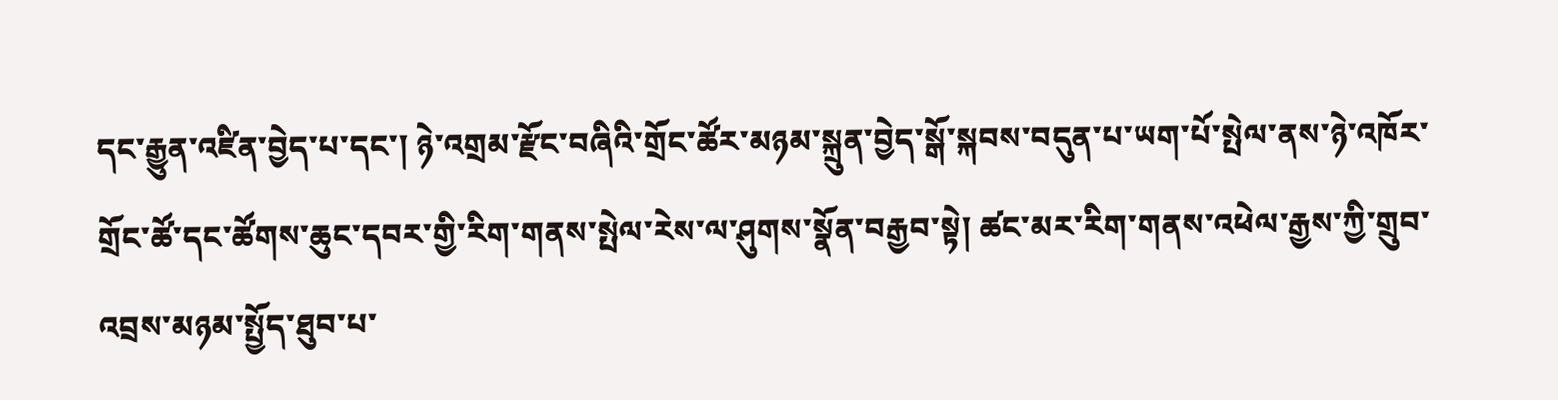དང་རྒྱུན་འཛིན་བྱེད་པ་དང་། ཉེ་འགྲམ་རྫོང་བཞིའི་གྲོང་ཚོར་མཉམ་སྐྲུན་བྱེད་སྒོ་སྐབས་བདུན་པ་ཡག་པོ་སྤེལ་ནས་ཉེ་འཁོར་གྲོང་ཚོ་དང་ཚོགས་ཆུང་དབར་གྱི་རིག་གནས་སྤེལ་རེས་ལ་ཤུགས་སྣོན་བརྒྱབ་སྟེ། ཚང་མར་རིག་གནས་འཕེལ་རྒྱས་ཀྱི་གྲུབ་འབྲས་མཉམ་སྤྱོད་ཐུབ་པ་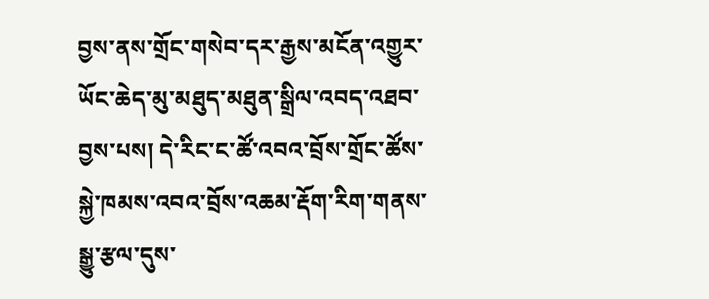བྱས་ནས་གྲོང་གསེབ་དར་རྒྱས་མངོན་འགྱུར་ཡོང་ཆེད་མུ་མཐུད་མཐུན་སྒྲིལ་འབད་འཐབ་བྱས་པས། དེ་རིང་ང་ཚོ་འབའ་བྲོས་གྲོང་ཚོས་སྐྱེ་ཁམས་འབའ་བྲོས་འཆམ་རྡོག་རིག་གནས་སྒྱུ་རྩལ་དུས་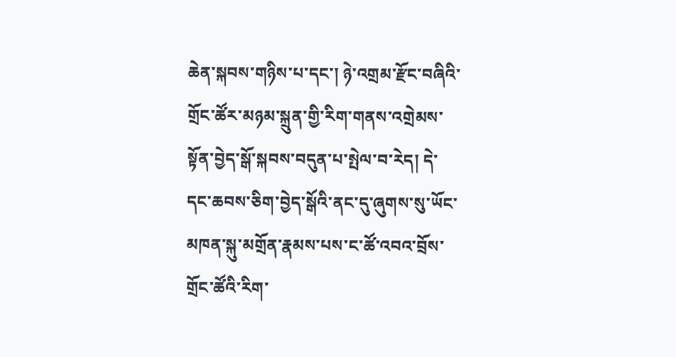ཆེན་སྐབས་གཉིས་པ་དང་། ཉེ་འགྲམ་རྫོང་བཞིའི་གྲོང་ཚོར་མཉམ་སྐྲུན་གྱི་རིག་གནས་འགྲེམས་སྟོན་བྱེད་སྒོ་སྐབས་བདུན་པ་སྤེལ་བ་རེད། དེ་དང་ཆབས་ཅིག་བྱེད་སྒོའི་ནང་དུ་ཞུགས་སུ་ཡོང་མཁན་སྐུ་མགྲོན་རྣམས་པས་ང་ཚོ་འབའ་བྲོས་གྲོང་ཚོའི་རིག་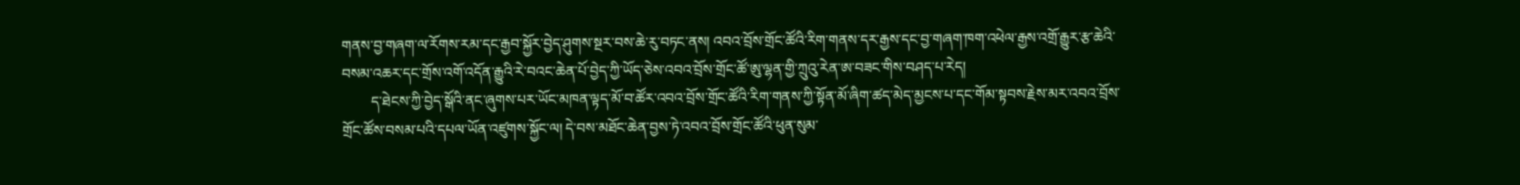གནས་བྱ་གཞག་ལ་རོགས་རམ་དང་རྒྱབ་སྐྱོར་བྱེད་ཤུགས་སྔར་བས་ཆེ་རུ་བཏང་ནས། འབའ་བྲོས་གྲོང་ཚོའི་རིག་གནས་དར་རྒྱས་དང་བྱ་གཞག་ཁག་འཕེལ་རྒྱས་འགྲོ་རྒྱུར་རྩ་ཆེའི་བསམ་འཆར་དང་གྲོས་འགོ་འདོན་རྒྱུའི་རེ་བའང་ཆེན་པོ་བྱེད་ཀྱི་ཡོད་ཅེས་འབའ་བྲོས་གྲོང་ཚོ་ཨུ་ལྷན་གྱི་ཀྲུའུ་རེན་ཨ་བཟང་གིས་བཤད་པ་རེད།
        ད་ཐེངས་ཀྱི་བྱེད་སྒོའི་ནང་ཞུགས་པར་ཡོང་མཁན་ལྟད་མོ་བ་ཚོར་འབའ་བྲོས་གྲོང་ཚོའི་རིག་གནས་ཀྱི་སྟོན་མོ་ཞིག་ཚད་མེད་མྱངས་པ་དང་གོམ་སྟབས་རྗེས་མར་འབའ་བྲོས་གྲོང་ཚོས་བསམ་པའི་དཔལ་ཡོན་འཛུགས་སྐྱོང་ལ། དེ་བས་མཐོང་ཆེན་བྱས་ཏེ་འབའ་བྲོས་གྲོང་ཚོའི་ཕུན་སུམ་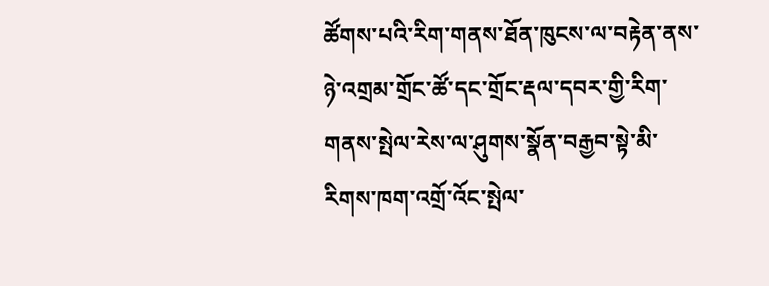ཚོགས་པའི་རིག་གནས་ཐོན་ཁུངས་ལ་བརྟེན་ནས་ཉེ་འགྲམ་གྲོང་ཚོ་དང་གྲོང་རྡལ་དབར་གྱི་རིག་གནས་སྤེལ་རེས་ལ་ཤུགས་སྣོན་བརྒྱབ་སྟེ་མི་རིགས་ཁག་འགྲོ་འོང་སྤེལ་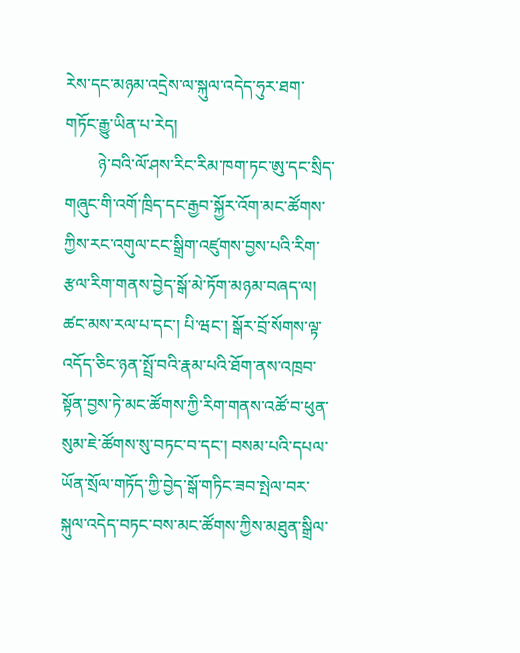རེས་དང་མཉམ་འདྲེས་ལ་སྐུལ་འདེད་ཧུར་ཐག་གཏོང་རྒྱུ་ཡིན་པ་རེད།
        ཉེ་བའི་ལོ་ཤས་རིང་རིམ་ཁག་ཏང་ཨུ་དང་སྲིད་གཞུང་གི་འགོ་ཁྲིད་དང་རྒྱབ་སྐྱོར་འོག་མང་ཚོགས་ཀྱིས་རང་འགུལ་ངང་སྒྲིག་འཛུགས་བྱས་པའི་རིག་རྩལ་རིག་གནས་བྱེད་སྒོ་མེ་ཏོག་མཉམ་བཞད་ལ། ཚང་མས་རལ་པ་དང་། པི་ཝང་། སྒོར་བྲོ་སོགས་ལྟ་འདོད་ཅིང་ཉན་སྤྲོ་བའི་རྣམ་པའི་ཐོག་ནས་འཁྲབ་སྟོན་བྱས་ཏེ་མང་ཚོགས་ཀྱི་རིག་གནས་འཚོ་བ་ཕུན་སུམ་ཇེ་ཚོགས་སུ་བཏང་བ་དང་། བསམ་པའི་དཔལ་ཡོན་སྲོལ་གཏོད་ཀྱི་བྱེད་སྒོ་གཏིང་ཟབ་སྤེལ་བར་སྐུལ་འདེད་བཏང་བས་མང་ཚོགས་ཀྱིས་མཐུན་སྒྲིལ་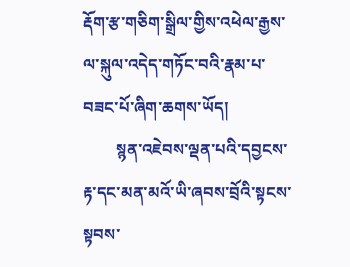རྡོག་རྩ་གཅིག་སྒྲིལ་གྱིས་འཕེལ་རྒྱས་ལ་སྐུལ་འདེད་གཏོང་བའི་རྣམ་པ་བཟང་པོ་ཞིག་ཆགས་ཡོད།
        སྙན་འཇེབས་ལྡན་པའི་དབྱངས་རྟ་དང་མན་མའོ་ཡི་ཞབས་བྲོའི་སྟངས་སྟབས་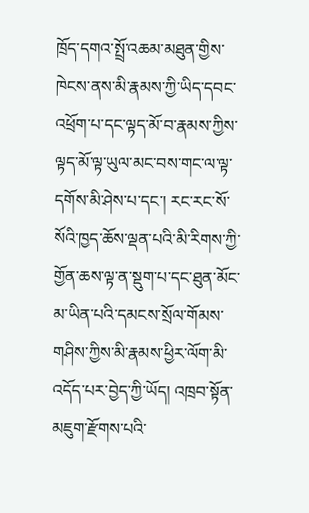ཁྲོད་དགའ་སྤྲོ་འཆམ་མཐུན་གྱིས་ཁེངས་ནས་མི་རྣམས་ཀྱི་ཡིད་དབང་འཕྲོག་པ་དང་ལྟད་མོ་བ་རྣམས་ཀྱིས་ལྟད་མོ་ལྟ་ཡུལ་མང་བས་གང་ལ་ལྟ་དགོས་མི་ཤེས་པ་དང་། རང་རང་སོ་སོའི་ཁྱད་ཆོས་ལྡན་པའི་མི་རིགས་ཀྱི་གྱོན་ཆས་ལྟ་ན་སྡུག་པ་དང་ཐུན་མོང་མ་ཡིན་པའི་དམངས་སྲོལ་གོམས་གཤིས་ཀྱིས་མི་རྣམས་ཕྱིར་ལོག་མི་འདོད་པར་བྱེད་ཀྱི་ཡོད། འཁྲབ་སྟོན་མཇུག་རྫོགས་པའི་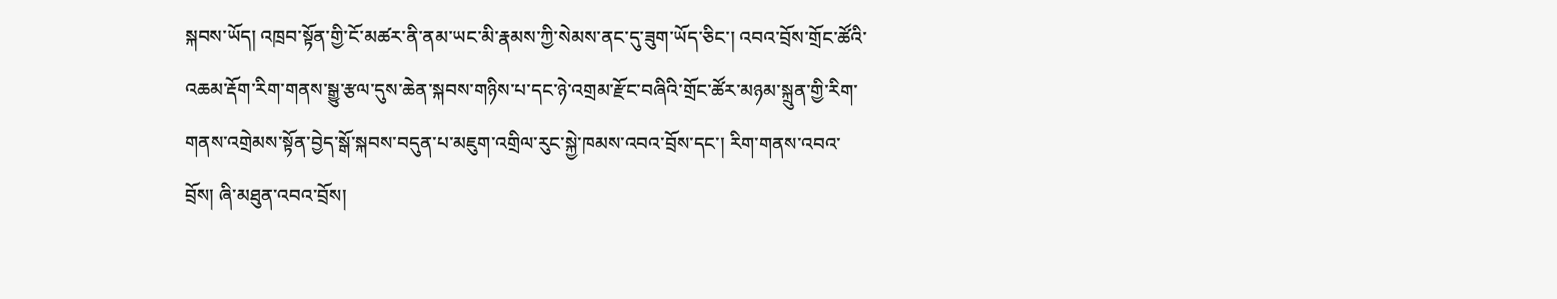སྐབས་ཡོད། འཁྲབ་སྟོན་གྱི་ངོ་མཚར་ནི་ནམ་ཡང་མི་རྣམས་ཀྱི་སེམས་ནང་དུ་ཟུག་ཡོད་ཅིང་། འབའ་བྲོས་གྲོང་ཚོའི་འཆམ་རྡོག་རིག་གནས་སྒྱུ་རྩལ་དུས་ཆེན་སྐབས་གཉིས་པ་དང་ཉེ་འགྲམ་རྫོང་བཞིའི་གྲོང་ཚོར་མཉམ་སྐྲུན་གྱི་རིག་གནས་འགྲེམས་སྟོན་བྱེད་སྒོ་སྐབས་བདུན་པ་མཇུག་འགྲིལ་རུང་སྐྱེ་ཁམས་འབའ་བྲོས་དང་། རིག་གནས་འབའ་བྲོས། ཞི་མཐུན་འབའ་བྲོས།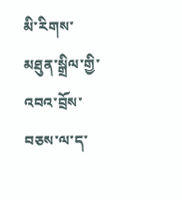མི་རིགས་མཐུན་སྒྲིལ་གྱི་འབའ་བྲོས་བཅས་ལ་ད་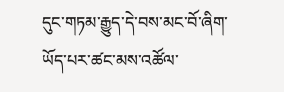དུང་གཏམ་རྒྱུད་དེ་བས་མང་བོ་ཞིག་ཡོད་པར་ཚང་མས་འཚོལ་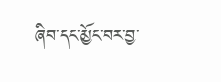ཞིབ་དང་མྱོང་བར་བྱ་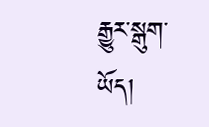རྒྱུར་སྒུག་ཡོད།